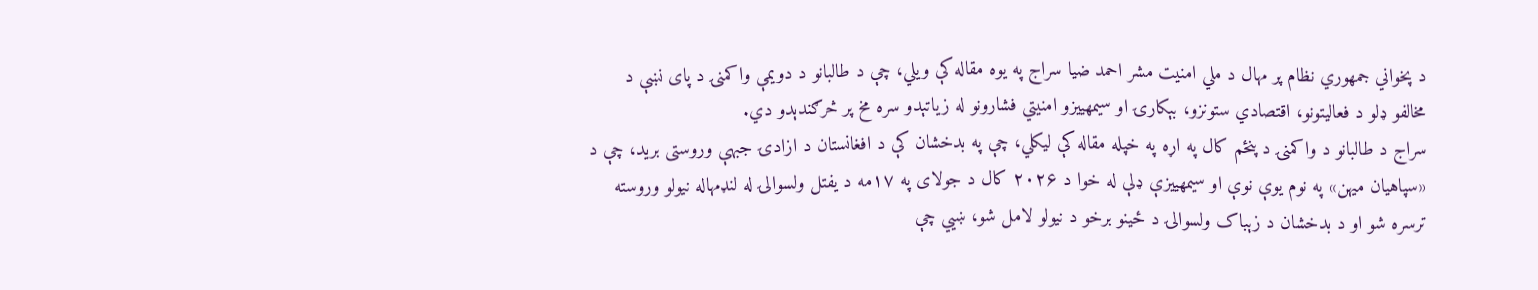د پخواني جمهوري نظام پر مهال د ملي امنیت مشر احمد ضیا سراج په یوه مقاله کې ویلي، چې د طالبانو د دویمې واکمنۍ د پای نښې د مخالفو ډلو د فعالیتونو، اقتصادي ستونزو، بېکارۍ او سیمهییزو امنیتي فشارونو له زیاتېدو سره مخ پر څرګندېدو دي.
سراج د طالبانو د واکمنۍ د پنځم کال په اړه په خپله مقاله کې لیکلي، چې په بدخشان کې د افغانستان د ازادۍ جبهې وروستی برید، چې د «سپاهیان میهن» په نوم یوې نوې او سیمهییزې ډلې له خوا د ۲۰۲۶ کال د جولای په ۱۷مه د یفتل ولسوالۍ له لنډمهاله نیولو وروسته ترسره شو او د بدخشان د زېباک ولسوالۍ د ځینو برخو د نیولو لامل شو، ښيي چې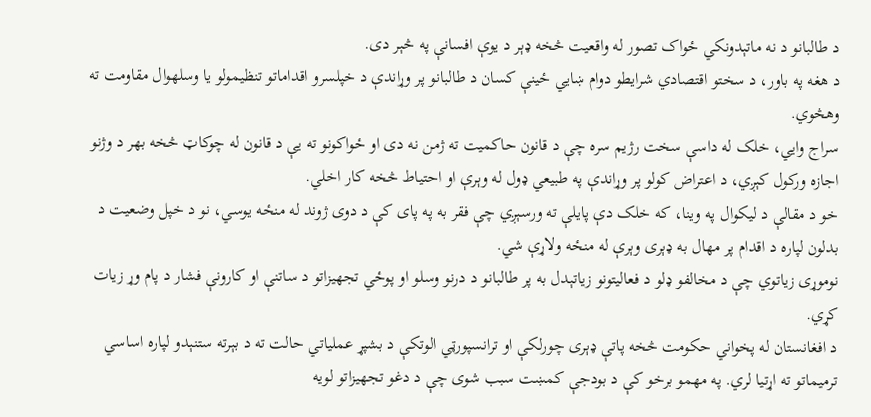د طالبانو د نه ماتېدونکي ځواک تصور له واقعیت څخه ډېر د یوې افسانې په څېر دی.
د هغه په باور، د سختو اقتصادي شرایطو دوام ښايي ځینې کسان د طالبانو پر وړاندې د خپلسرو اقداماتو تنظیمولو یا وسلهوال مقاومت ته وهڅوي.
سراج وايي، خلک له داسې سخت رژیم سره چې د قانون حاکمیت ته ژمن نه دی او ځواکونو ته یې د قانون له چوکاټ څخه بهر د وژنو اجازه ورکول کېږي، د اعتراض کولو پر وړاندې په طبیعي ډول له وېرې او احتیاط څخه کار اخلي.
خو د مقالې د لیکوال په وینا، که خلک دې پایلې ته ورسېږي چې فقر به په پای کې د دوی ژوند له منځه یوسي، نو د خپل وضعیت د بدلون لپاره د اقدام پر مهال به ډېری وېرې له منځه ولاړې شي.
نوموړی زیاتوي چې د مخالفو ډلو د فعالیتونو زیاتېدل به پر طالبانو د درنو وسلو او پوځي تجهیزاتو د ساتنې او کارونې فشار د پام وړ زیات کړي.
د افغانستان له پخواني حکومت څخه پاتې ډېری چورلکې او ترانسپورټي الوتکې د بشپړ عملیاتي حالت ته د بېرته ستنېدو لپاره اساسي ترمیماتو ته اړتیا لري. په مهمو برخو کې د بودجې کمښت سبب شوی چې د دغو تجهیزاتو لویه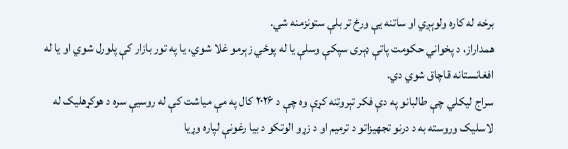برخه له کاره ولوېږي او ساتنه یې ورځ تر بلې ستونزمنه شي.
همداراز، د پخواني حکومت پاتې ډېری سپکې وسلې یا له پوځي زېرمو غلا شوي، یا په تور بازار کې پلورل شوي او یا له افغانستانه قاچاق شوي دي.
سراج لیکلي چې طالبانو په دې فکر تېروتنه کړې وه چې د ۲۰۲۶ کال په مې میاشت کې له روسیې سره د هوکړهلیک له لاسلیک وروسته به د درنو تجهیزاتو د ترمیم او د زړو الوتکو د بیا رغونې لپاره وړیا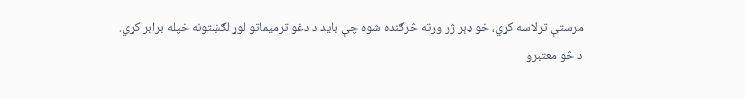مرستې ترلاسه کړي، خو ډېر ژر ورته څرګنده شوه چې باید د دغو ترمیماتو لوړ لګښتونه خپله برابر کړي.
د څو معتبرو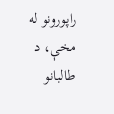راپورونو له مخې، د طالبانو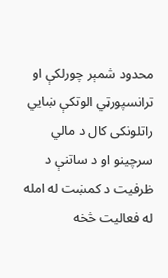محدود شمېر چورلکې او ترانسپورټي الوتکې ښايي راتلونکی کال د مالي سرچینو او د ساتنې د ظرفیت د کمښت له امله له فعالیت څخه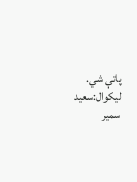پاتې شي.
لیکوال:سعید سمیر